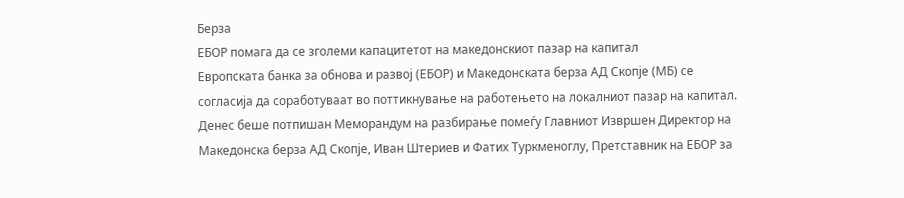Берза
ЕБОР помага да се зголеми капацитетот на македонскиoт пазар на капитал
Европската банка за обнова и развој (ЕБОР) и Македонската берза АД Скопје (МБ) се согласија да соработуваат во поттикнување на работењето на локалниот пазар на капитал.
Денес беше потпишан Меморандум на разбирање помеѓу Главниот Извршен Директор на Македонска берза АД Скопје, Иван Штериев и Фатих Туркменоглу, Претставник на ЕБОР за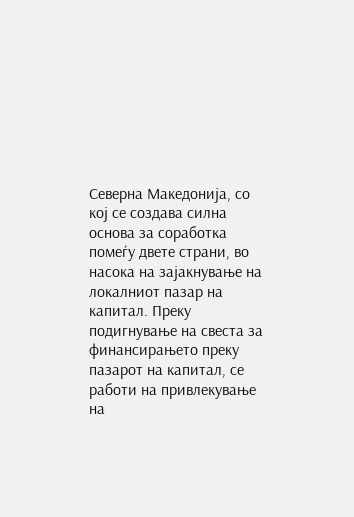Северна Македонија, со кој се создава силна основа за соработка помеѓу двете страни, во насока на зајакнување на локалниот пазар на капитал. Преку подигнување на свеста за финансирањето преку пазарот на капитал, се работи на привлекување на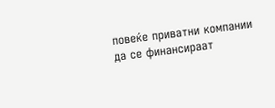повеќе приватни компании да се финансираат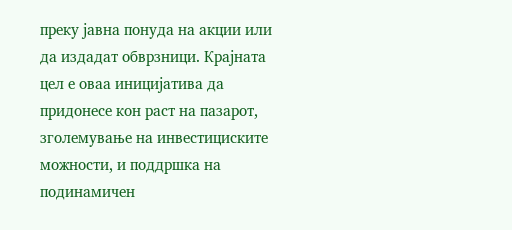преку јавна понуда на акции или да издадат обврзници. Крајната цел е оваа иницијатива да придонесе кон раст на пазарот, зголемување на инвестициските можности, и поддршка на подинамичен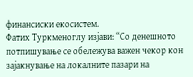финансиски екосистем.
Фатих Туркменоглу изјави: “Со денешното потпишување се обележува важен чекор кон зајакнување на локалните пазари на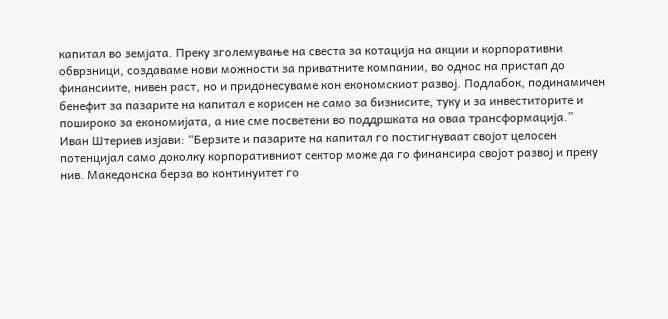капитал во земјата. Преку зголемување на свеста за котација на акции и корпоративни обврзници, создаваме нови можности за приватните компании, во однос на пристап до финансиите, нивен раст, но и придонесуваме кон економскиот развој. Подлабок, подинамичен бенефит за пазарите на капитал е корисен не само за бизнисите, туку и за инвеститорите и пошироко за економијата, а ние сме посветени во поддршката на оваа трансформација.”
Иван Штериев изјави: “Берзите и пазарите на капитал го постигнуваат својот целосен потенцијал само доколку корпоративниот сектор може да го финансира својот развој и преку нив. Македонска берза во континуитет го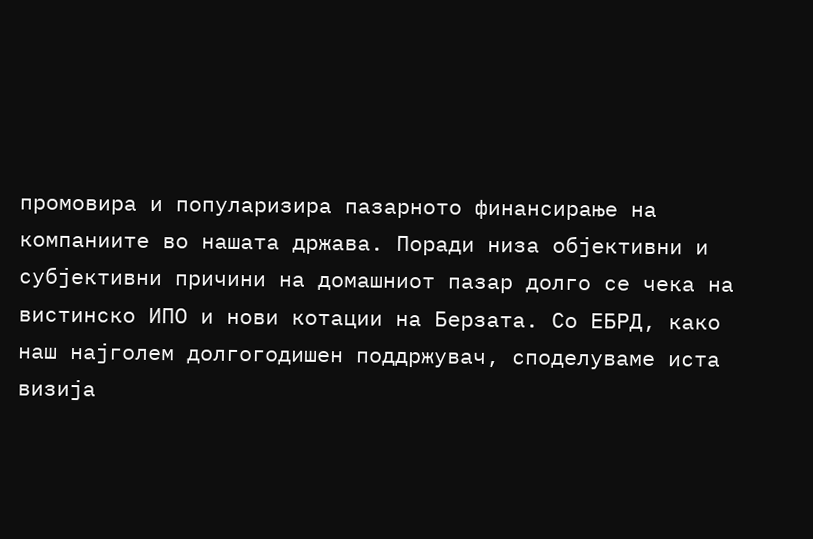промовира и популаризира пазарното финансирање на компаниите во нашата држава. Поради низа објективни и субјективни причини на домашниот пазар долго се чека на вистинско ИПО и нови котации на Берзата. Со ЕБРД, како наш најголем долгогодишен поддржувач, споделуваме иста визија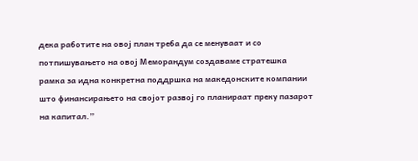дека работите на овој план треба да се менуваат и со потпишувањето на овој Меморандум создаваме стратешка рамка за идна конкретна поддршка на македонските компании што финансирањето на својот развој го планираат преку пазарот на капитал.”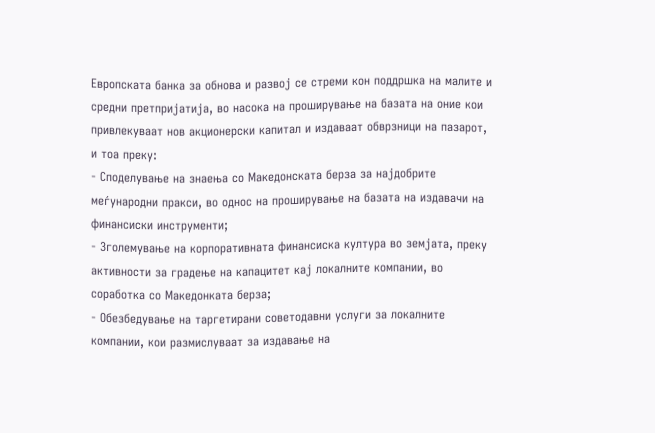Европската банка за обнова и развој се стреми кон поддршка на малите и средни претпријатија, во насока на проширување на базата на оние кои привлекуваат нов акционерски капитал и издаваат обврзници на пазарот, и тоа преку:
- Споделување на знаења со Македонската берза за најдобрите меѓународни пракси, во однос на проширување на базата на издавачи на финансиски инструменти;
- Зголемување на корпоративната финансиска култура во земјата, преку активности за градење на капацитет кај локалните компании, во соработка со Македонката берза;
- Обезбедување на таргетирани советодавни услуги за локалните компании, кои размислуваат за издавање на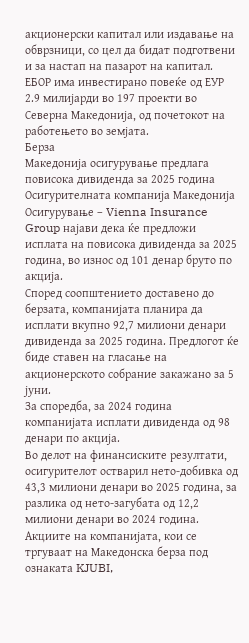акционерски капитал или издавање на обврзници, со цел да бидат подготвени и за настап на пазарот на капитал.
ЕБОР има инвестирано повеќе од ЕУР 2.9 милијарди во 197 проекти во Северна Македонија, од почетокот на работењето во земјата.
Берза
Македонија осигурување предлага повисока дивиденда за 2025 година
Осигурителната компанија Македонија Осигурување – Vienna Insurance Group најави дека ќе предложи исплата на повисока дивиденда за 2025 година, во износ од 101 денар бруто по акција.
Според соопштението доставено до берзата, компанијата планира да исплати вкупно 92,7 милиони денари дивиденда за 2025 година. Предлогот ќе биде ставен на гласање на акционерското собрание закажано за 5 јуни.
За споредба, за 2024 година компанијата исплати дивиденда од 98 денари по акција.
Во делот на финансиските резултати, осигурителот остварил нето-добивка од 43,3 милиони денари во 2025 година, за разлика од нето-загубата од 12,2 милиони денари во 2024 година.
Акциите на компанијата, кои се тргуваат на Македонска берза под ознаката KJUBI,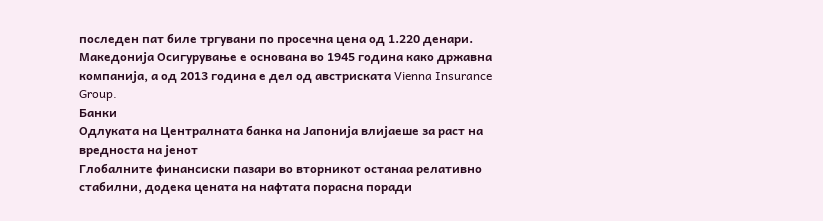последен пат биле тргувани по просечна цена од 1.220 денари.
Македонија Осигурување е основана во 1945 година како државна компанија, а од 2013 година е дел од австриската Vienna Insurance Group.
Банки
Одлуката на Централната банка на Јапонија влијаеше за раст на вредноста на јенот
Глобалните финансиски пазари во вторникот останаа релативно стабилни, додека цената на нафтата порасна поради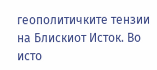геополитичките тензии на Блискиот Исток. Во исто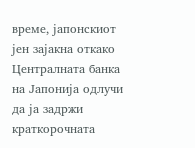време, јапонскиот јен зајакна откако Централната банка на Јапонија одлучи да ја задржи краткорочната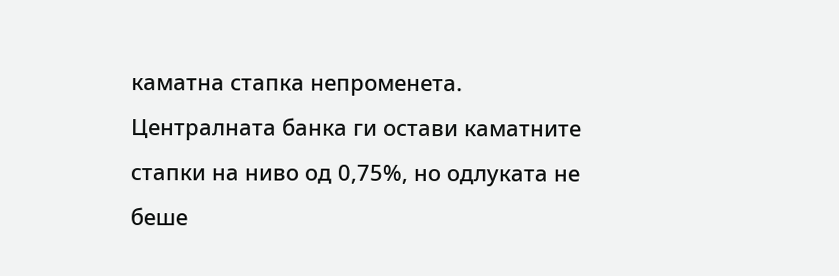каматна стапка непроменета.
Централната банка ги остави каматните стапки на ниво од 0,75%, но одлуката не беше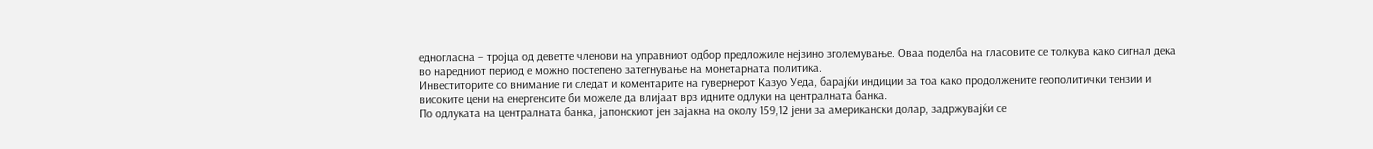едногласна – тројца од деветте членови на управниот одбор предложиле нејзино зголемување. Оваа поделба на гласовите се толкува како сигнал дека во наредниот период е можно постепено затегнување на монетарната политика.
Инвеститорите со внимание ги следат и коментарите на гувернерот Казуо Уеда, барајќи индиции за тоа како продолжените геополитички тензии и високите цени на енергенсите би можеле да влијаат врз идните одлуки на централната банка.
По одлуката на централната банка, јапонскиот јен зајакна на околу 159,12 јени за американски долар, задржувајќи се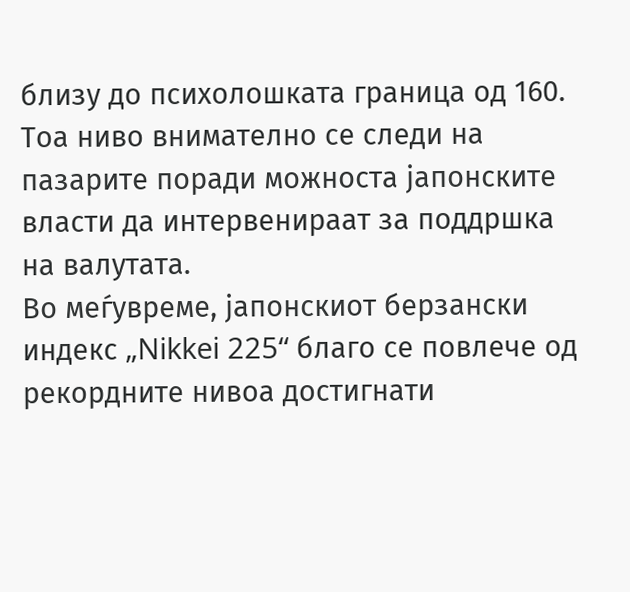близу до психолошката граница од 160. Тоа ниво внимателно се следи на пазарите поради можноста јапонските власти да интервенираат за поддршка на валутата.
Во меѓувреме, јапонскиот берзански индекс „Nikkei 225“ благо се повлече од рекордните нивоа достигнати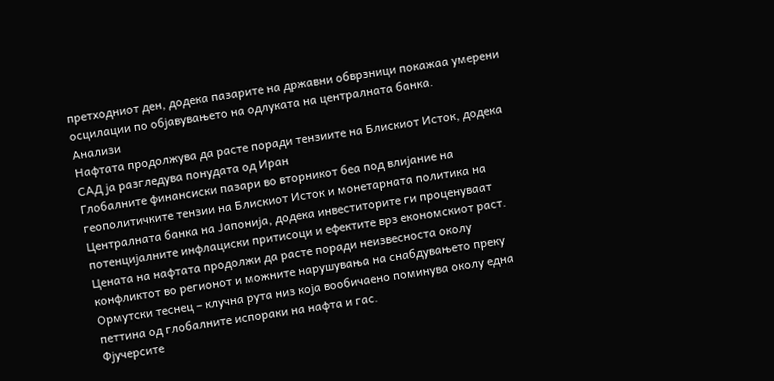претходниот ден, додека пазарите на државни обврзници покажаа умерени осцилации по објавувањето на одлуката на централната банка.
Анализи
Нафтата продолжува да расте поради тензиите на Блискиот Исток, додека САД ја разгледува понудата од Иран
Глобалните финансиски пазари во вторникот беа под влијание на геополитичките тензии на Блискиот Исток и монетарната политика на Централната банка на Јапонија, додека инвеститорите ги проценуваат потенцијалните инфлациски притисоци и ефектите врз економскиот раст.
Цената на нафтата продолжи да расте поради неизвесноста околу конфликтот во регионот и можните нарушувања на снабдувањето преку Ормутски теснец – клучна рута низ која вообичаено поминува околу една петтина од глобалните испораки на нафта и гас.
Фјучерсите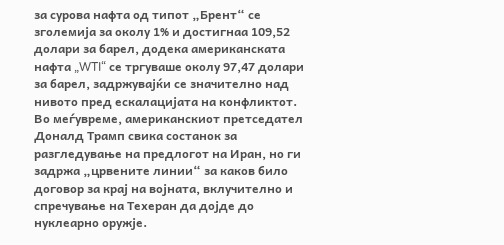за сурова нафта од типот „Брент“ се зголемија за околу 1% и достигнаа 109,52 долари за барел, додека американската нафта „WTI“ се тргуваше околу 97,47 долари за барел, задржувајќи се значително над нивото пред ескалацијата на конфликтот.
Во меѓувреме, американскиот претседател Доналд Трамп свика состанок за разгледување на предлогот на Иран, но ги задржа „црвените линии“ за каков било договор за крај на војната, вклучително и спречување на Техеран да дојде до нуклеарно оружје.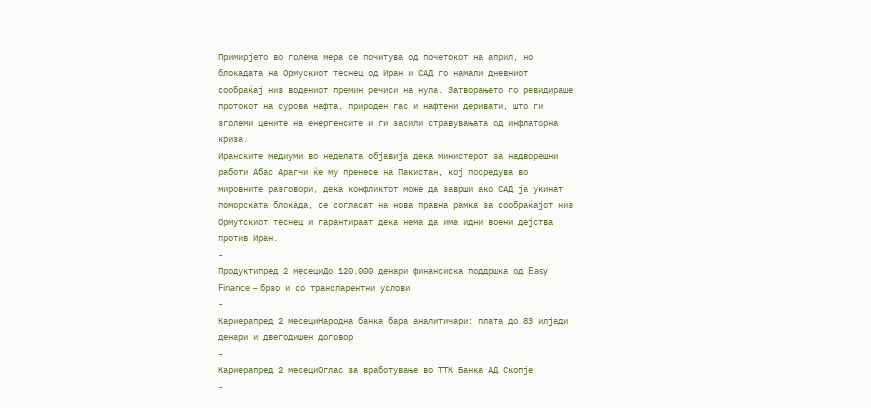Примирјето во голема мера се почитува од почетокот на април, но блокадата на Ормускиот теснец од Иран и САД го намали дневниот сообраќај низ водениот премин речиси на нула. Затворањето го ревидираше протокот на сурова нафта, природен гас и нафтени деривати, што ги зголеми цените на енергенсите и ги засили стравувањата од инфлаторна криза.
Иранските медиуми во неделата објавија дека министерот за надворешни работи Абас Арагчи ќе му пренесе на Пакистан, кој посредува во мировните разговори, дека конфликтот може да заврши ако САД ја укинат поморската блокада, се согласат на нова правна рамка за сообраќајот низ Ормутскиот теснец и гарантираат дека нема да има идни воени дејства против Иран.
-
Продуктипред 2 месециДо 120.000 денари финансиска поддршка од Easy Finance – брзо и со транспарентни услови
-
Кариерапред 2 месециНародна банка бара аналитичари: плата до 83 илјади денари и двегодишен договор
-
Кариерапред 2 месециОглас за вработување во ТТК Банка АД Скопје
-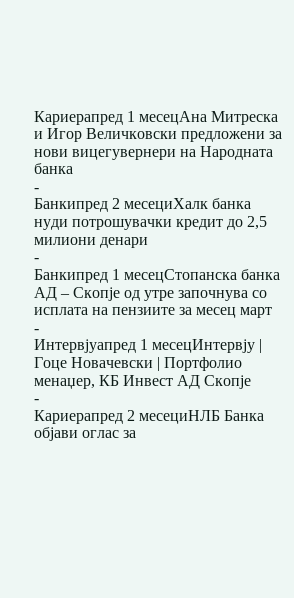Кариерапред 1 месецАна Митреска и Игор Величковски предложени за нови вицегувернери на Народната банка
-
Банкипред 2 месециХалк банка нуди потрошувачки кредит до 2,5 милиони денари
-
Банкипред 1 месецСтопанска банка АД – Скопје од утре започнува со исплата на пензиите за месец март
-
Интервјуапред 1 месецИнтервју | Гоце Новачевски | Портфолио менаџер, КБ Инвест АД Скопје
-
Кариерапред 2 месециНЛБ Банка објави оглас за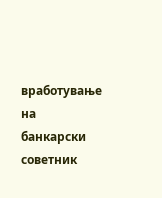вработување на банкарски советник